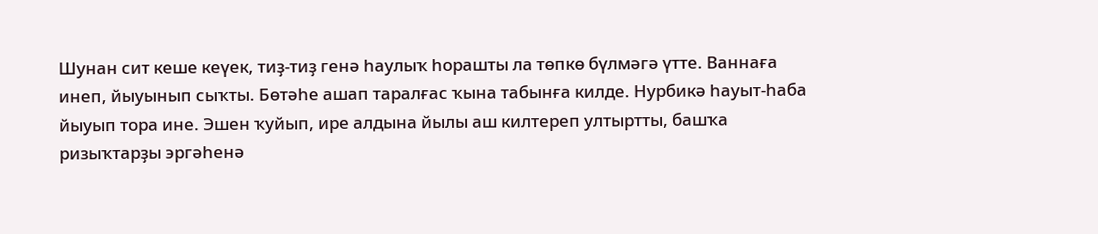Шунан сит кеше кеүек, тиҙ-тиҙ генә һаулыҡ һорашты ла төпкө бүлмәгә үтте. Ваннаға инеп, йыуынып сыҡты. Бөтәһе ашап таралғас ҡына табынға килде. Нурбикә һауыт-һаба йыуып тора ине. Эшен ҡуйып, ире алдына йылы аш килтереп ултыртты, башҡа ризыҡтарҙы эргәһенә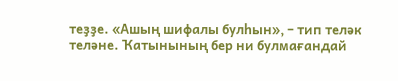теҙҙе. «Ашың шифалы булһын», – тип теләк теләне. Ҡатынының бер ни булмағандай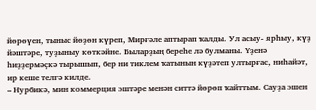йөрөүен, тыныс йөҙөн күреп, Мирғәле аптырап ҡалды. Ул асыу- ярһыу, күҙ йәштәре, туҙыныу көткәйне. Быларҙың береһе лә булманы. Үҙенә һиҙҙермәҫкә тырышып, бер ни тиклем ҡатынын күҙәтеп ултырғас, ниһайәт, ир кеше телгә килде.
– Нурбикә, мин коммерция эштәре менән ситтә йөрөп ҡайттым. Сауҙа эшен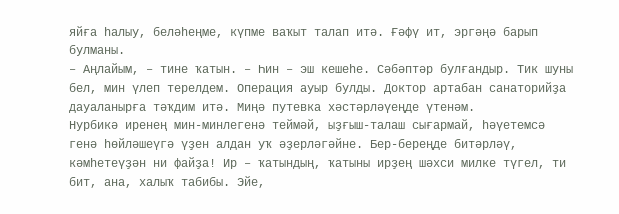яйға һалыу, беләһеңме, күпме ваҡыт талап итә. Ғәфү ит, эргәңә барып булманы.
– Аңлайым, – тине ҡатын. – Һин – эш кешеһе. Сәбәптәр булғандыр. Тик шуны бел, мин үлеп терелдем. Операция ауыр булды. Доктор артабан санаторийҙа дауаланырға тәҡдим итә. Миңә путевка хәстәрләүеңде үтенәм.
Нурбикә иренең мин-минлегенә теймәй, ыҙғыш-талаш сығармай, һәүетемсә генә һөйләшеүгә үҙен алдан уҡ әҙерләгәйне. Бер-береңде битәрләү, кәмһетеүҙән ни файҙа! Ир – ҡатындың, ҡатыны ирҙең шәхси милке түгел, ти бит, ана, халыҡ табибы. Эйе,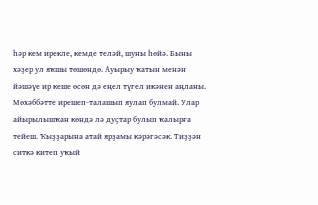һәр кем ирекле, кемде теләй, шуны һөйә. Быны хәҙер ул яҡшы төшөндө. Ауырыу ҡатын менән йәшәүе ир кеше өсөн дә еңел түгел икәнен аңланы. Мөхәббәтте ирешеп-талашып яулап булмай. Улар айырылышҡан көндә лә дуҫтар булып ҡалырға тейеш. Ҡыҙҙарына атай ярҙамы кәрәгәсәк. Тиҙҙән ситкә китеп уҡый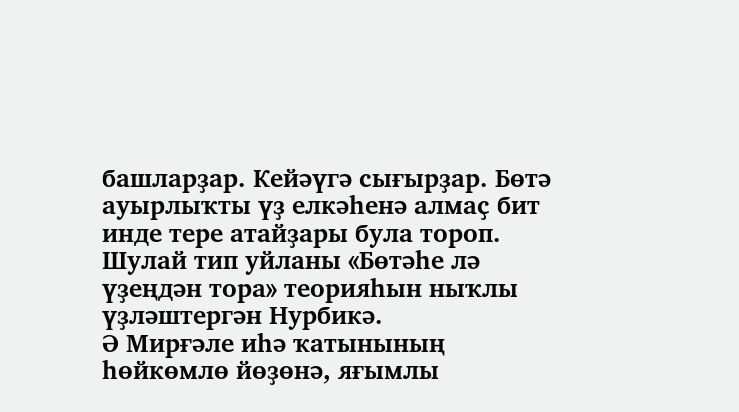башларҙар. Кейәүгә сығырҙар. Бөтә ауырлыҡты үҙ елкәһенә алмаҫ бит инде тере атайҙары була тороп. Шулай тип уйланы «Бөтәһе лә үҙеңдән тора» теорияһын ныҡлы үҙләштергән Нурбикә.
Ә Мирғәле иһә ҡатынының һөйкөмлө йөҙөнә, яғымлы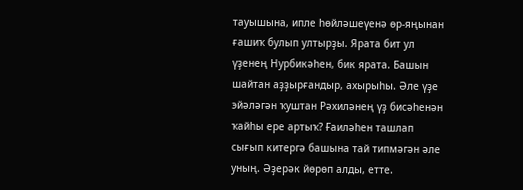тауышына, ипле һөйләшеүенә өр-яңынан ғашиҡ булып ултырҙы. Ярата бит ул үҙенең Нурбикәһен, бик ярата. Башын шайтан аҙҙырғандыр, ахырыһы. Әле үҙе эйәләгән ҡуштан Рәхиләнең үҙ бисәһенән ҡайһы ере артыҡ? Ғаиләһен ташлап сығып китергә башына тай типмәгән әле уның. Әҙерәк йөрөп алды, етте.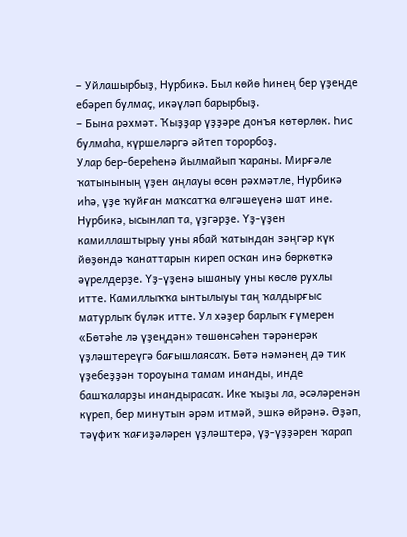– Уйлашырбыҙ, Нурбикә. Был көйө һинең бер үҙеңде ебәреп булмаҫ, икәүләп барырбыҙ.
– Бына рәхмәт. Ҡыҙҙар үҙҙәре донъя көтөрлөк. Һис булмаһа, күршеләргә әйтеп торорбоҙ.
Улар бер-береһенә йылмайып ҡараны. Мирғәле ҡатынының үҙен аңлауы өсөн рәхмәтле, Нурбикә иһә, үҙе ҡуйған маҡсатҡа өлгәшеүенә шат ине.
Нурбикә, ысынлап та, үҙгәрҙе. Үҙ-үҙен камиллаштырыу уны ябай ҡатындан зәңгәр күк йөҙөндә ҡанаттарын киреп осҡан инә бөркөткә әүрелдерҙе. Үҙ-үҙенә ышаныу уны көслө рухлы итте. Камиллыҡҡа ынтылыуы таң ҡалдырғыс матурлыҡ бүләк итте. Ул хәҙер барлыҡ ғүмерен «Бөтәһе лә үҙеңдән» төшөнсәһен тәрәнерәк үҙләштереүгә бағышлаясаҡ. Бөтә нәмәнең дә тик үҙебеҙҙән тороуына тамам инанды, инде башҡаларҙы инандырасаҡ. Ике ҡыҙы ла, әсәләренән күреп, бер минутын әрәм итмәй, эшкә өйрәнә. Әҙәп, тәүфиҡ ҡағиҙәләрен үҙләштерә, үҙ-үҙҙәрен ҡарап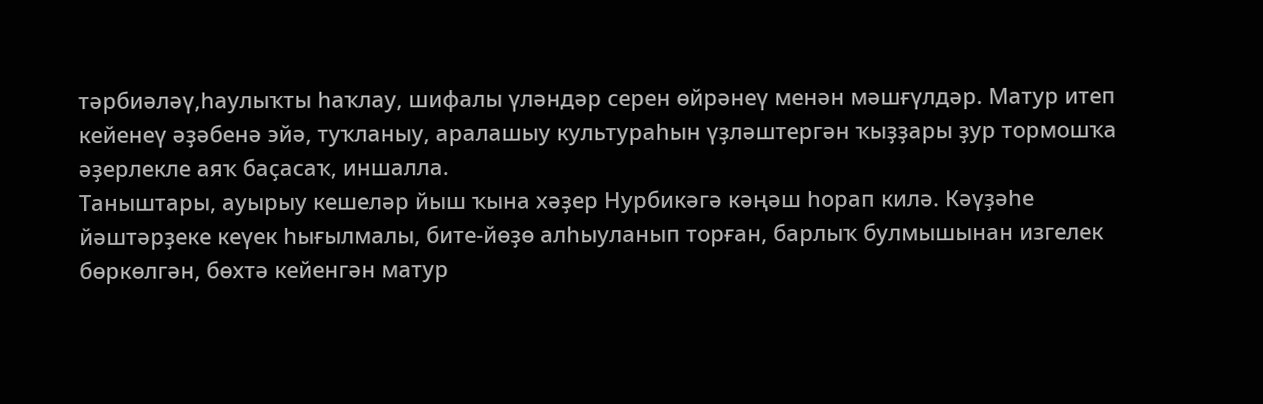тәрбиәләү,һаулыҡты һаҡлау, шифалы үләндәр серен өйрәнеү менән мәшғүлдәр. Матур итеп кейенеү әҙәбенә эйә, туҡланыу, аралашыу культураһын үҙләштергән ҡыҙҙары ҙур тормошҡа әҙерлекле аяҡ баҫасаҡ, иншалла.
Таныштары, ауырыу кешеләр йыш ҡына хәҙер Нурбикәгә кәңәш һорап килә. Кәүҙәһе йәштәрҙеке кеүек һығылмалы, бите-йөҙө алһыуланып торған, барлыҡ булмышынан изгелек бөркөлгән, бөхтә кейенгән матур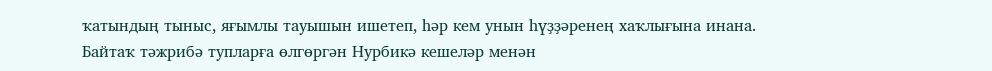ҡатындың тыныс, яғымлы тауышын ишетеп, һәр кем унын һүҙҙәренең хаҡлығына инана. Байтаҡ тәжрибә тупларға өлгөргән Нурбикә кешеләр менән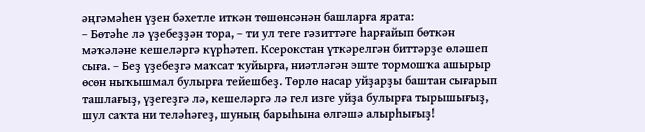әңгәмәһен үҙен бәхетле иткән төшөнсәнән башларға ярата:
– Бөтәһе лә үҙебеҙҙән тора, – ти ул теге гәзиттәге һарғайып бөткән мәҡәләне кешеләргә күрһәтеп. Ксерокстан үткәрелгән биттәрҙе өләшеп сыға. – Беҙ үҙебеҙгә маҡсат ҡуйырға, ниәтләгән эште тормошҡа ашырыр өсөн ныҡышмал булырға тейешбеҙ. Төрлө насар уйҙарҙы баштан сығарып ташлағыҙ, үҙегеҙгә лә, кешеләргә лә гел изге уйҙа булырға тырышығыҙ, шул саҡта ни теләһәгеҙ, шуның барыһына өлгәшә алырһығыҙ!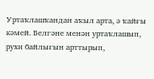Уртаҡлашҡандан аҡыл арта, ә ҡайғы кәмей. Белгәне менән уртаҡлашып, рухи байлығын арттырып,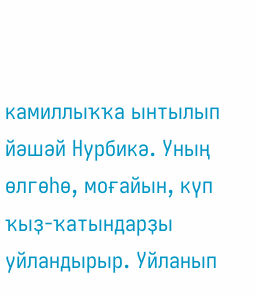камиллыҡҡа ынтылып йәшәй Нурбикә. Уның өлгөһө, моғайын, күп ҡыҙ-ҡатындарҙы уйландырыр. Уйланып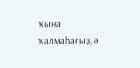ҡына ҡалмаһағыҙ, ә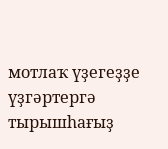мотлаҡ үҙегеҙҙе үҙгәртергә тырышһағыҙ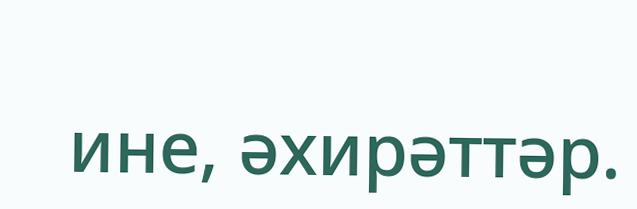ине, әхирәттәр.